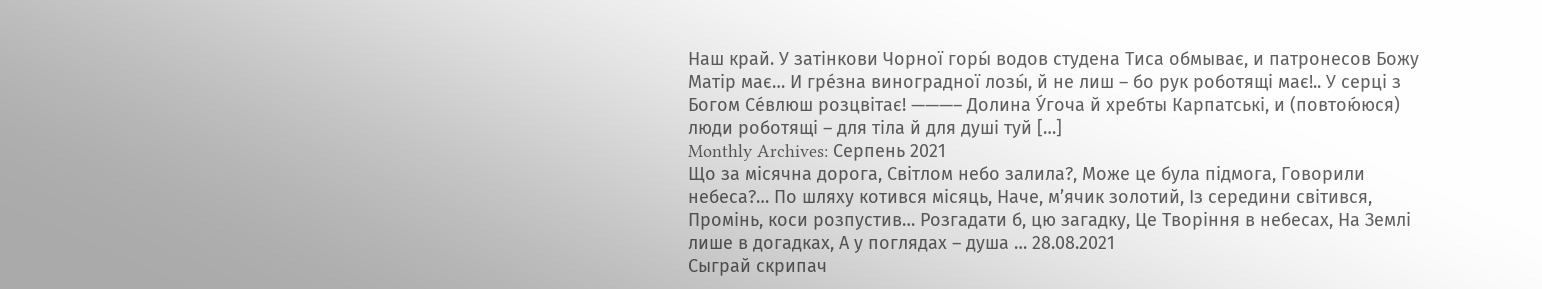Наш край. У затінкови Чорної горы́ водов студена Тиса обмыває, и патронесов Божу Матір має… И гре́зна виноградної лозы́, й не лиш – бо рук роботящі має!.. У серці з Богом Се́влюш розцвітає! ———– Долина У́гоча й хребты Карпатські, и (повтою́юся) люди роботящі – для тіла й для душі туй […]
Monthly Archives: Серпень 2021
Що за місячна дорога, Світлом небо залила?, Може це була підмога, Говорили небеса?… По шляху котився місяць, Наче, м’ячик золотий, Із середини світився, Промінь, коси розпустив… Розгадати б, цю загадку, Це Творіння в небесах, На Землі лише в догадках, А у поглядах – душа … 28.08.2021
Сыграй скрипач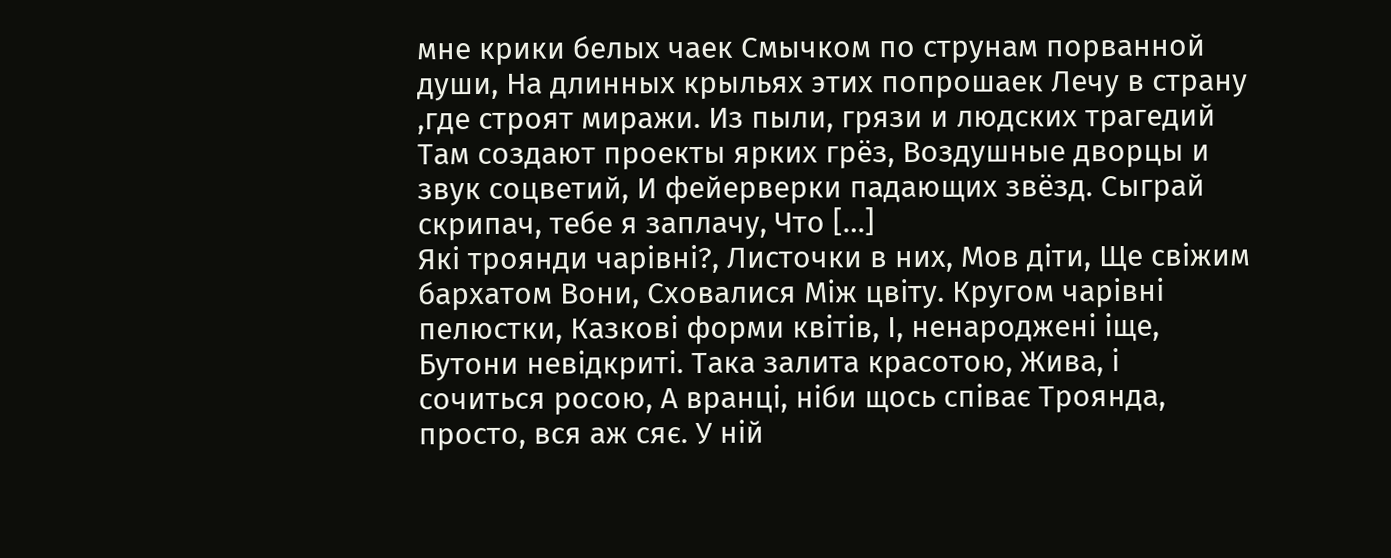мне крики белых чаек Смычком по струнам порванной души, На длинных крыльях этих попрошаек Лечу в страну ,где строят миражи. Из пыли, грязи и людских трагедий Там создают проекты ярких грёз, Воздушные дворцы и звук соцветий, И фейерверки падающих звёзд. Сыграй скрипач, тебе я заплачу, Что […]
Які троянди чарівні?, Листочки в них, Мов діти, Ще свіжим бархатом Вони, Сховалися Між цвіту. Кругом чарівні пелюстки, Казкові форми квітів, І, ненароджені іще, Бутони невідкриті. Така залита красотою, Жива, і сочиться росою, А вранці, ніби щось співає Троянда, просто, вся аж сяє. У ній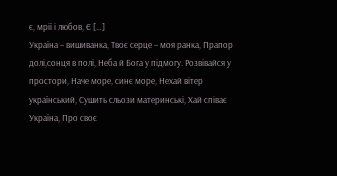є, мрії і любов, Є […]
Україна – вишиванка, Твоє серце – моя ранка, Прапор долі,сонця в полі, Неба й Бога у підмогу. Розвівайся у простори, Наче море, синє море, Нехай вітер український, Сушить сльози материнські, Хай співає Україна, Про своє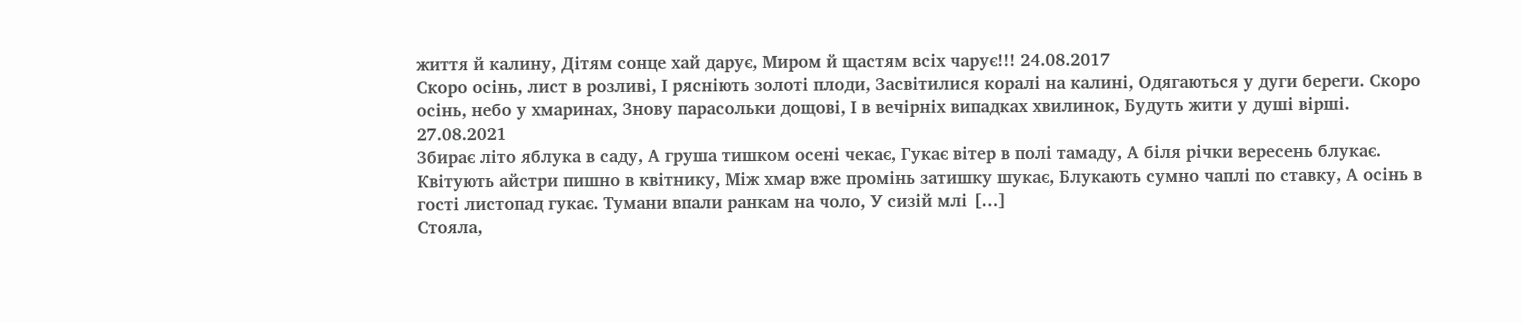життя й калину, Дітям сонце хай дарує, Миром й щастям всіх чарує!!! 24.08.2017
Скоро осінь, лист в розливі, І рясніють золоті плоди, Засвітилися коралі на калині, Одягаються у дуги береги. Скоро осінь, небо у хмаринах, Знову парасольки дощові, І в вечірніх випадках хвилинок, Будуть жити у душі вірші. 27.08.2021
Збирає літо яблука в саду, А груша тишком осені чекає, Гукає вітер в полі тамаду, А біля річки вересень блукає. Квітують айстри пишно в квітнику, Між хмар вже промінь затишку шукає, Блукають сумно чаплі по ставку, А осінь в гості листопад гукає. Тумани впали ранкам на чоло, У сизій млі […]
Стояла,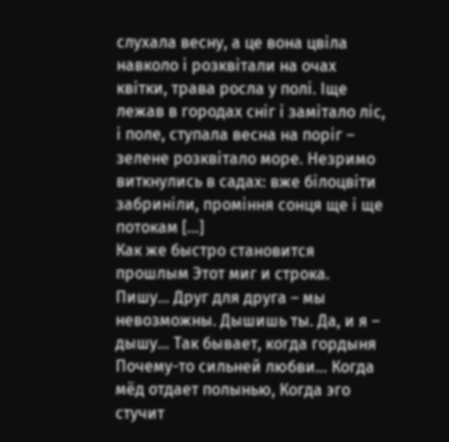слухала весну, а це вона цвіла навколо і розквітали на очах квітки, трава росла у полі. Іще лежав в городах сніг і замітало ліс, і поле, ступала весна на поріг – зелене розквітало море. Незримо виткнулись в садах: вже білоцвіти забриніли, проміння сонця ще і ще потокам […]
Как же быстро становится прошлым Этот миг и строка. Пишу… Друг для друга – мы невозможны. Дышишь ты. Да, и я – дышу… Так бывает, когда гордыня Почему-то сильней любви… Когда мёд отдает полынью, Когда эго стучит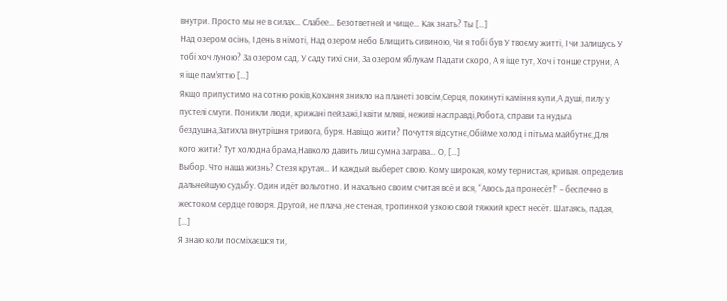внутри. Просто мы не в силах… Слабее… Безответней и чище… Как знать? Ты […]
Над озером осінь, І день в німоті, Над озером небо Блищить сивиною, Чи я тобі був У твоєму житті, І чи залишусь У тобі хоч луною? За озером сад, У саду тихі сни, За озером яблукам Падати скоро, А я іще тут, Хоч і тонше струни, А я іще пам’яттю […]
Якщо припустимо на сотню років,Кохання зникло на планеті зовсім,Серця, покинуті каміння купи,А душі, пилу у пустелі смуги. Поникли люди, крижані пейзажі,І квіти мляві, неживі насправді,Робота, справи та нудьга бездушна,Затихла внутрішня тривога, буря. Навіщо жити? Почуття відсутнє,Обійме холод і пітьма майбутнє,Для кого жити? Тут холодна брама,Навколо давить лиш сумна заграва… О, […]
Выбор. Что наша жизнь? Стезя крутая… И каждый выберет свою. Кому широкая, кому тернистая, кривая. определив дальнейшую судьбу. Один идёт вольготно. И нахально своим считая всё и вся, “Авось да пронесёт!” – беспечно в жестоком сердце говоря. Другой, не плача ,не стеная, тропинкой узкою свой тяжкий крест несёт. Шатаясь, падая, […]
Я знаю коли посміхаєшся ти,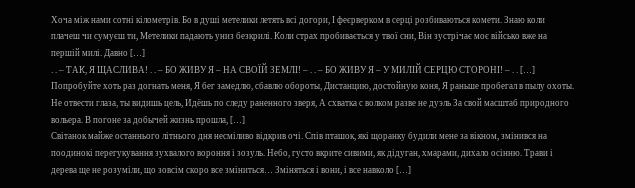Хоча між нами сотні кілометрів. Бо в душі метелики летять всі догори, І феєрверком в серці розбиваються комети. Знаю коли плачеш чи сумуєш ти, Метелики падають униз безкрилі. Коли страх пробивається у твої сни, Він зустрічає моє військо вже на першій милі. Давно […]
. . – ТАК, Я ЩАСЛИВА! . . – БО ЖИВУ Я – НА СВОЇЙ ЗЕМЛІ! – . . – БО ЖИВУ Я – У МИЛІЙ СЕРЦЮ СТОРОНІ! – . . […]
Попробуйте хоть раз догнать меня, Я бег замедлю, сбавлю обороты, Дистанцию, достойную коня, Я раньше пробегал в пылу охоты. Не отвести глаза, ты видишь цель, Идёшь по следу раненного зверя, А схватка с волком разве не дуэль За свой масштаб природного вольера. В погоне за добычей жизнь прошла, […]
Світанок майже останнього літнього дня несміливо відкрив очі. Спів пташок, які щоранку будили мене за вікном, змінився на поодинокі перегукування зухвалого вороння і зозуль. Небо, густо вкрите сивими, як дідуган, хмарами, дихало осінню. Трави і дерева ще не розуміли, що зовсім скоро все зміниться… Зміняться і вони, і все навколо […]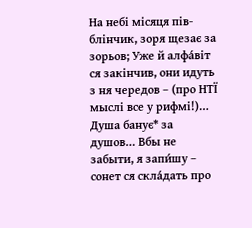На небі місяця пів-блінчик, зоря щезає за зорьов; Уже й алфа́віт ся закінчив, они идуть з ня чередов – (про НTЇ мыслі все у рифмі!)… Душа банує* за душов… Вбы не забыти, я запи́шу – сонет ся скла́дать про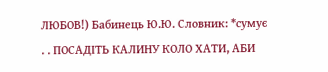ЛЮБОВ!) Бабинець Ю.Ю. Словник: *сумує
. . ПОСАДІТЬ КАЛИНУ КОЛО ХАТИ, АБИ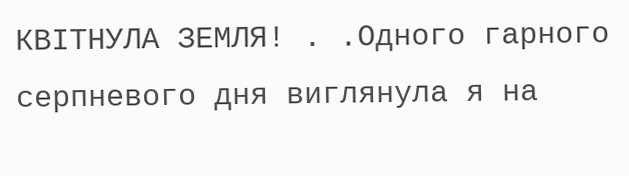КВІТНУЛА ЗЕМЛЯ! . .Одного гарного серпневого дня виглянула я на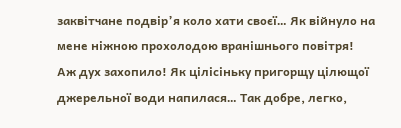заквітчане подвір’я коло хати своєї… Як війнуло на мене ніжною прохолодою вранішнього повітря! Аж дух захопило! Як цілісіньку пригорщу цілющої джерельної води напилася… Так добре, легко,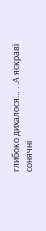глибоко дихалося… . .А яскраві сонячні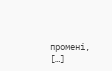промені, […]